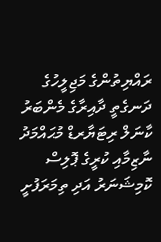ރައްޔިތުންގެ މަޖިލީހުގެ ދަނގެތީ ދާއިރާގެ މެންބަރު ކާނަލް ރިޓަޔާރޑް މުޙައްމަދު ނާޒިމާއި ކުރީގެ ޕޮލިސް ކޮމިޝަނަރު އަދި ތިމަރަފުށީ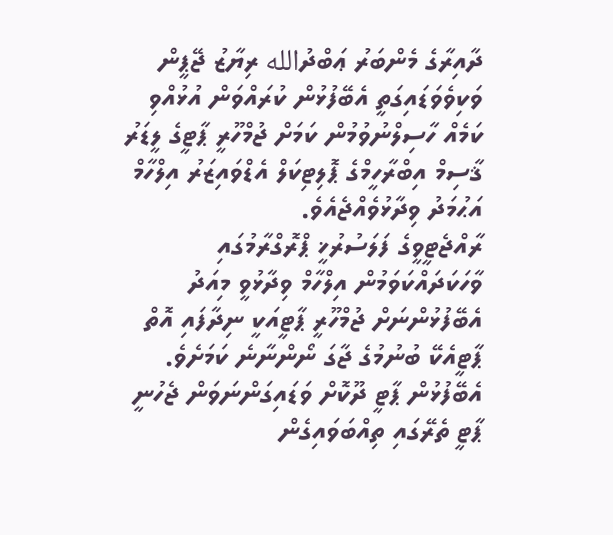ދާއިރާގެ މެންބަރު ޢަބްދުالله ރިޔާޒު ޖޭޕީން ވަކިވެވަޑައިގަތީ އެބޭފުޅުން ކުރައްވަން އުޅުއްވި ކަމެއް ހާސިލްނުވުމުން ކަމަށް ޖުމްހޫރީ ޕާޓީގެ ލީޑަރު ޤާސިމް އިބްރާހީމްގެ ޕޮލިޓިކަލް އެޑްވައިޒަރު އިލްހާމް އަޙުމަދު ވިދާޅުވެއްޖެއެވެ.
ރާއްޖެޓީވީގެ ފަލަސުރުޚީ ޕްރޮގްރާމުގައި ވާހަކަދައްކަވަމުން އިލްހާމް ވިދާޅުވީ މިއަދު އެބޭފުޅުންނަށް ޖުމްހޫރީ ޕާޓީއަކީ ނިދާފައި އޮތް ޕާޓީއެކޭ ބުނުމުގެ ޖާގަ ނޯންނާނެ ކަމަށެވެ. އެބޭފުޅުން ޕާޓީ ދޫކޮށް ވަޑައިގަންނަވަން ޖެހުނީ ޕާޓީ ތެރޭގައި ތިއްބަވައިގެން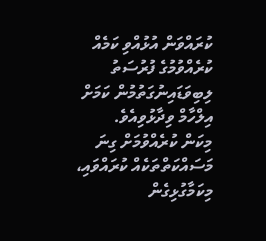ކުރައްވަން އުޅުއްވި ކަމެއް ކުރެއްވުމުގެ ފުރުސަތު ލިބިވަޑައިނުގަތުމުން ކަމަށް އިލްހާމް ވިދާޅުވިއެވެ.
މިކަން ކުރެއްވުމަށް ގިނަ މަސައްކަތްތަކެއް ކުރައްވައި، މިކަމާގުޅިގެން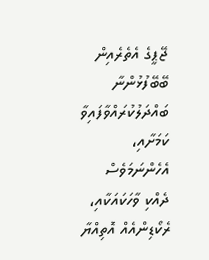ޖޭޕީގެ އެތެރެއިން ބޭބޭފުޅުންނާ ބައްދަލުކުރައްވާފައިވާ ކަމަށާއި، އެހެންނަމަވެސް ދެއްކި ވާހަކައަކާއި، ރެކޯޑިންއެއް އޮތިއްޔާ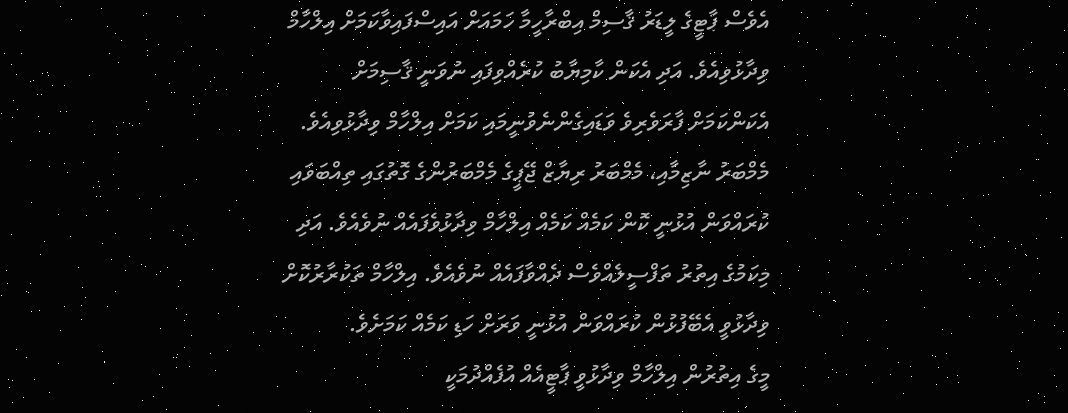އެވެސް ޕާޓީގެ ލީޑަރު ޤާސިމް އިބްރާހީމާ ހަމައަށް އައިސްފައިވާކަމަށް އިލްހާމް ވިދާޅުވިއެވެ. އަދި އެކަން ކާމިޔާބު ކުރެއްވިފައި ނުވަނީ ޤާސިމަށް އެކަންކަމަށް ފާރަވެރިވެ ވަޑައިގެންނެވުނީމައި ކަމަށް އިލްހާމް ވިދާޅުވިއެވެ.
މެމްބަރު ނާޒިމާއި، މެމްބަރު ރިޔާޒް ޖޭޕީގެ މެމްބަރުންގެ ގޮތުގައި ތިއްބަވައި ކުރައްވަން އުޅުނީ ކޮން ކަމެއް ކަމެއް އިލްހާމް ވިދާޅުވެފައެއް ނުވެއެވެ. އަދި މިކަމުގެ އިތުރު ތަފްސީލެއްވެސް ދެއްވާފައެއް ނުވެއެވެ. އިލްހާމް ތަކުރާރުކޮށް ވިދާޅުވީ އެބޭފުޅުން ކުރައްވަން އުޅުނީ ވަރަށް ހަޑި ކަމެއް ކަމަށެވެ.
މީގެ އިތުރުން އިލްހާމް ވިދާޅުވީ ޕާޓީއެއް އުފެއްދުމަކީ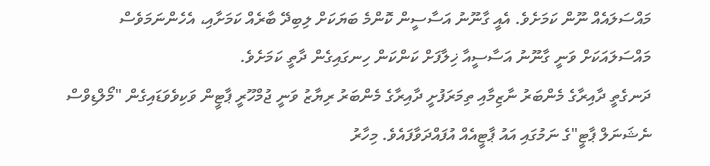މައްސަލައެއް ނޫން ކަމަށެވެ. އެއީ ގާނޫނު އަސާސީން ކޮންމެ ބަޔަކަށް ލިބިދޭ ބާރެއް ކަމަށާއި، އެހެންނަމަވެސް މައްސަލައަކަށް ވަނީ ގާނޫނު އަސާސީއާ ޚިލާފަށް ކަންކަން ހިނގައިގެން ދާތީ ކަމަށެވެ.
ދަނގެތީ ދާއިރާގެ މެންބަރު ނާޒިމާއި ތިމަރަފުށީ ދާއިރާގެ މެންބަރު ރިޔާޒު ވަނީ ޖުމްހޫރީ ޕާޓީން ވަކިވެވަޑައިގެން "މޯލްޑިވްސް ނެޝަނަލް ޕާޓީ"ގެ ނަމުގައި އައު ޕާޓީއެއް އުފައްދަވާފައެވެ. މިހާރު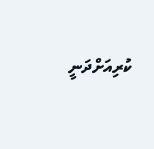ކުރިއަށްދަނީ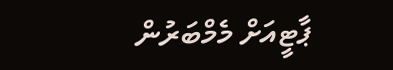ޕާޓީއަށް މެމްބަރުން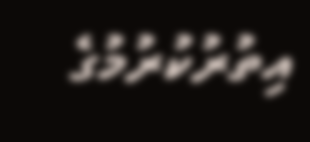އިތުރުކުރުމުގެ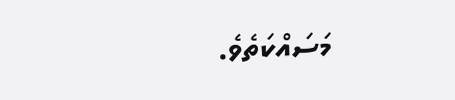މަސައްކަތެވެ.